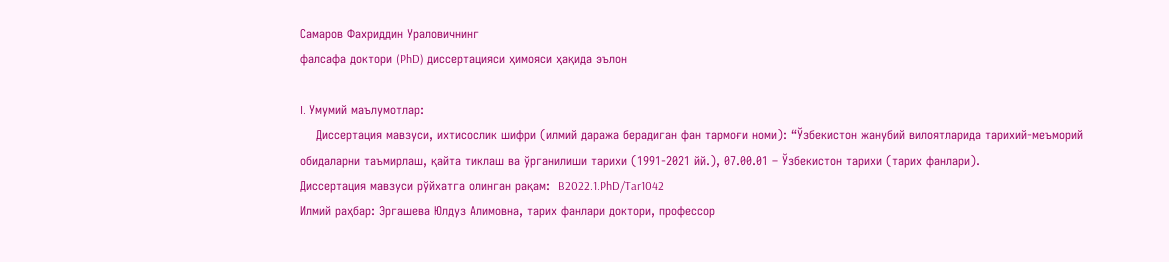Самаров Фахриддин Ураловичнинг
фалсафа доктори (PhD) диссертацияси ҳимояси ҳақида эълон

I. Умумий маълумотлар:
    Диссертация мавзуси, ихтисослик шифри (илмий даража берадиган фан тармоғи номи): “Ўзбекистон жанубий вилоятларида тарихий-меъморий обидаларни таъмирлаш, қайта тиклаш ва ўрганилиши тарихи (1991-2021 йй.), 07.00.01 – Ўзбекистон тарихи (тарих фанлари).
Диссертация мавзуси рўйхатга олинган рақам:  B2022.1.PhD/Tar1042
Илмий раҳбар: Эргашева Юлдуз Алимовна, тарих фанлари доктори, профессор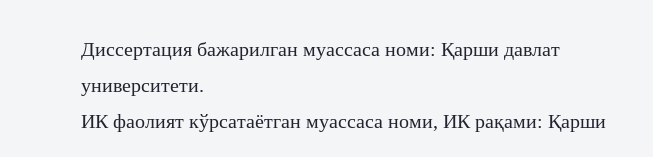Диссертация бажарилган муассаса номи: Қарши давлат университети.
ИК фаолият кўрсатаётган муассаса номи, ИК рақами: Қарши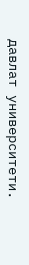давлат университети.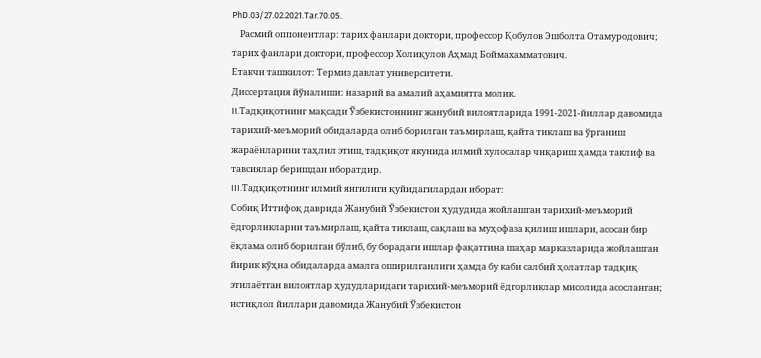PhD.03/27.02.2021.Tar.70.05.
    Расмий оппонентлар: тарих фанлари доктори, профессор Қобулов Эшболта Отамуродович; тарих фанлари доктори, профессор Холиқулов Аҳмад Боймахамматович.
Етакчи ташкилот: Термиз давлат университети.
Диссертация йўналиши: назарий ва амалий аҳамиятга молик.
II.Тадқиқотнинг мақсади Ўзбекистоннинг жанубий вилоятларида 1991-2021-йиллар давомида тарихий-меъморий обидаларда олиб борилган таъмирлаш, қайта тиклаш ва ўрганиш жараёнларини таҳлил этиш, тадқиқот якунида илмий хулосалар чиқариш ҳамда таклиф ва тавсиялар беришдан иборатдир.
III.Тадқиқотнинг илмий янгилиги қуйидагилардан иборат:
Собиқ Иттифоқ даврида Жанубий Ўзбекистон ҳудудида жойлашган тарихий-меъморий ёдгорликларни таъмирлаш, қайта тиклаш, сақлаш ва муҳофаза қилиш ишлари, асосан бир ёқлама олиб борилган бўлиб, бу борадаги ишлар фақатгина шаҳар марказларида жойлашган йирик кўҳна обидаларда амалга оширилганлиги ҳамда бу каби салбий ҳолатлар тадқиқ этилаётган вилоятлар ҳудудларидаги тарихий-меъморий ёдгорликлар мисолида асосланган;
истиқлол йиллари давомида Жанубий Ўзбекистон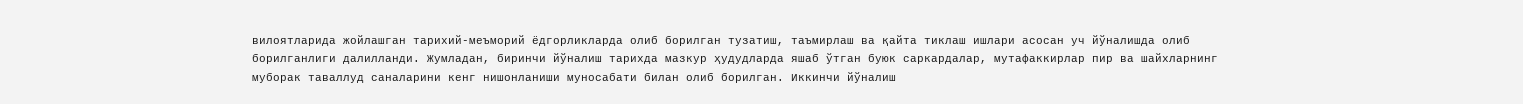вилоятларида жойлашган тарихий-меъморий ёдгорликларда олиб борилган тузатиш, таъмирлаш ва қайта тиклаш ишлари асосан уч йўналишда олиб борилганлиги далилланди. Жумладан, биринчи йўналиш тарихда мазкур ҳудудларда яшаб ўтган буюк саркардалар, мутафаккирлар пир ва шайхларнинг муборак таваллуд саналарини кенг нишонланиши муносабати билан олиб борилган. Иккинчи йўналиш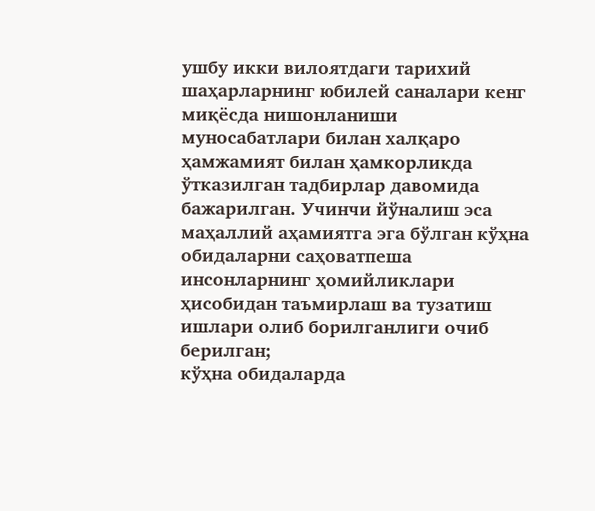ушбу икки вилоятдаги тарихий шаҳарларнинг юбилей саналари кенг миқёсда нишонланиши муносабатлари билан халқаро ҳамжамият билан ҳамкорликда ўтказилган тадбирлар давомида бажарилган. Учинчи йўналиш эса маҳаллий аҳамиятга эга бўлган кўҳна обидаларни саҳоватпеша инсонларнинг ҳомийликлари ҳисобидан таъмирлаш ва тузатиш ишлари олиб борилганлиги очиб берилган;
кўҳна обидаларда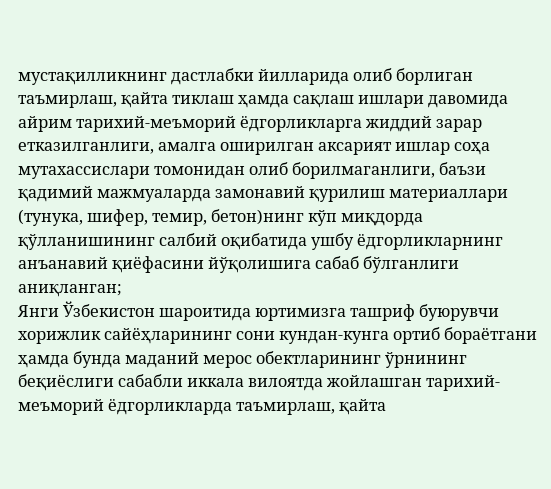мустақилликнинг дастлабки йилларида олиб борлиган таъмирлаш, қайта тиклаш ҳамда сақлаш ишлари давомида айрим тарихий-меъморий ёдгорликларга жиддий зарар етказилганлиги, амалга оширилган аксарият ишлар соҳа мутахассислари томонидан олиб борилмаганлиги, баъзи қадимий мажмуаларда замонавий қурилиш материаллари (тунука, шифер, темир, бетон)нинг кўп миқдорда қўлланишининг салбий оқибатида ушбу ёдгорликларнинг анъанавий қиёфасини йўқолишига сабаб бўлганлиги аниқланган;
Янги Ўзбекистон шароитида юртимизга ташриф буюрувчи хорижлик сайёҳларининг сони кундан-кунга ортиб бораётгани ҳамда бунда маданий мерос обектларининг ўрнининг беқиёслиги сабабли иккала вилоятда жойлашган тарихий-меъморий ёдгорликларда таъмирлаш, қайта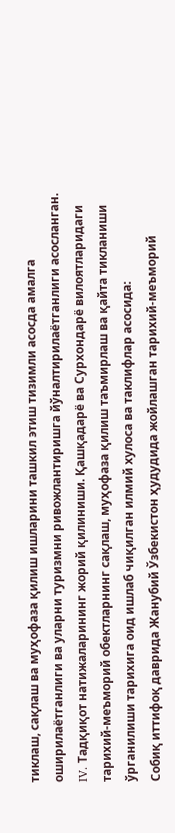тиклаш, сақлаш ва муҳофаза қилиш ишларини ташкил этиш тизимли асосда амалга оширилаётганлиги ва уларни туризмни ривожлантиришга йўналтирилаётганлиги асосланган.
IV. Тадқиқот натижаларининг жорий қилиниши. Қашқадарё ва Сурхондарё вилоятларидаги тарихий-меъморий обектларнинг сақлаш, муҳофаза қилиш таъмирлаш ва қайта тикланиши ўрганилиши тарихига оид ишлаб чиқилган илмий хулоса ва таклифлар асосида:
Собиқ иттифоқ даврида Жанубий Ўзбекистон ҳудудида жойлашган тарихий-меъморий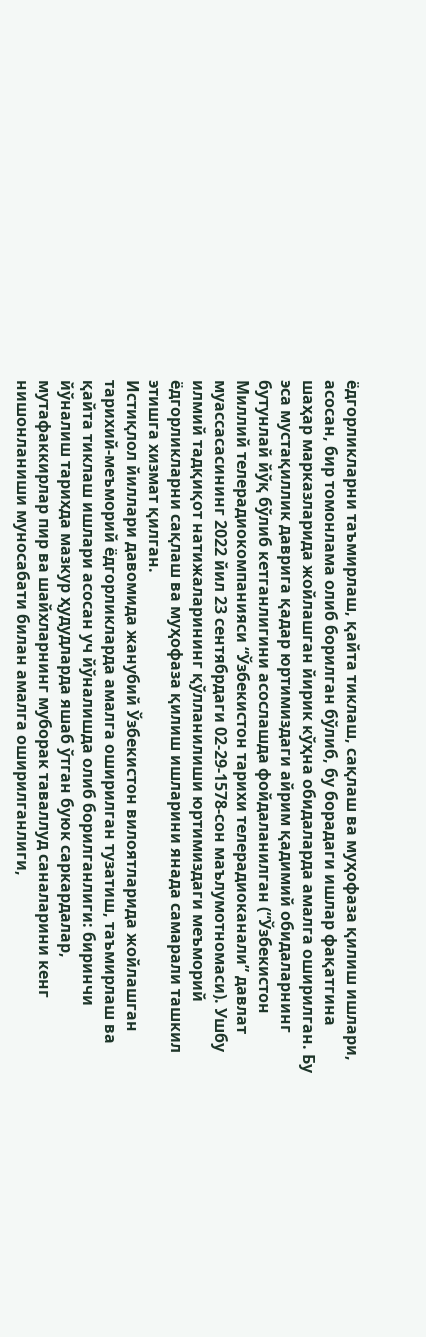ёдгорликларни таъмирлаш, қайта тиклаш, сақлаш ва муҳофаза қилиш ишлари, асосан, бир томонлама олиб борилган бўлиб, бу борадаги ишлар фақатгина шаҳар марказларида жойлашган йирик кўҳна обидаларда амалга оширилган. Бу эса мустақиллик даврига қадар юртимиздаги айрим қадимий обидаларнинг бутунлай йўқ бўлиб кетганлигини асослашда фойдаланилган (“Ўзбекистон Миллий телерадиокомпанияси “Ўзбекистон тарихи телерадиоканали” давлат муассасасининг 2022 йил 23 сентябрдаги 02-29-1578-сон маълумотномаси). Ушбу илмий тадқиқот натижаларининг қўлланилиши юртимиздаги меъморий ёдгорликларни сақлаш ва муҳофаза қилиш ишларини янада самарали ташкил этишга хизмат қилган.
Истиқлол йиллари давомида жанубий Ўзбекистон вилоятларида жойлашган тарихий-меъморий ёдгорликларда амалга оширилган тузатиш, таъмирлаш ва қайта тиклаш ишлари асосан уч йўналишда олиб борилганлиги: биринчи йўналиш тарихда мазкур ҳудудларда яшаб ўтган буюк саркардалар, мутафаккирлар пир ва шайхларнинг муборак таваллуд саналарини кенг нишонланиши муносабати билан амалга оширилганлиги,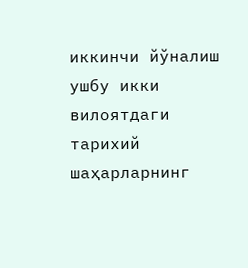иккинчи йўналиш ушбу икки вилоятдаги тарихий шаҳарларнинг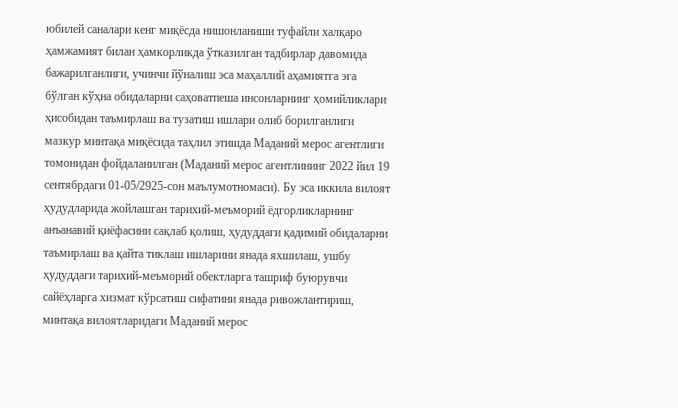юбилей саналари кенг миқёсда нишонланиши туфайли халқаро ҳамжамият билан ҳамкорликда ўтказилган тадбирлар давомида бажарилганлиги, учинчи йўналиш эса маҳаллий аҳамиятга эга бўлган кўҳна обидаларни саҳоватпеша инсонларнинг ҳомийликлари ҳисобидан таъмирлаш ва тузатиш ишлари олиб борилганлиги мазкур минтақа миқёсида таҳлил этишда Маданий мерос агентлиги томонидан фойдаланилган (Маданий мерос агентлининг 2022 йил 19 сентябрдаги 01-05/2925-сон маълумотномаси). Бу эса иккила вилоят ҳудудларида жойлашган тарихий-меъморий ёдгорликларнинг анъанавий қиёфасини сақлаб қолиш, ҳудуддаги қадимий обидаларни таъмирлаш ва қайта тиклаш ишларини янада яхшилаш, ушбу ҳудуддаги тарихий-меъморий обектларга ташриф буюрувчи сайёҳларга хизмат кўрсатиш сифатини янада ривожлантириш, минтақа вилоятларидаги Маданий мерос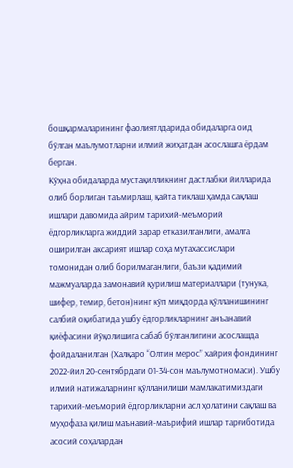бошқармаларининг фаолиятлдарида обидаларга оид бўлган маълумотларни илмий жиҳатдан асослашга ёрдам берган.
Кўҳна обидаларда мустақилликнинг дастлабки йилларида олиб борлиган таъмирлаш, қайта тиклаш ҳамда сақлаш ишлари давомида айрим тарихий-меъморий ёдгорликларга жиддий зарар етказилганлиги, амалга оширилган аксарият ишлар соҳа мутахассислари томонидан олиб борилмаганлиги, баъзи қадимий мажмуаларда замонавий қурилиш материаллари (тунука, шифер, темир, бетон)нинг кўп миқдорда қўлланишининг салбий оқибатида ушбу ёдгорликларнинг анъанавий қиёфасини йўқолишига сабаб бўлганлигини асослашда  фойдаланилган (Халқаро “Олтин мерос” хайрия фондининг 2022-йил 20-сентябрдаги 01-34-сон маълумотномаси). Ушбу илмий натижаларнинг қўлланилиши мамлакатимиздаги тарихий-меъморий ёдгорликларни асл ҳолатини сақлаш ва муҳофаза қилиш маънавий-маърифий ишлар тарғиботида асосий соҳалардан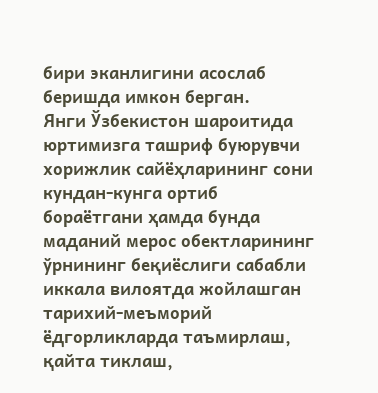бири эканлигини асослаб беришда имкон берган.
Янги Ўзбекистон шароитида юртимизга ташриф буюрувчи хорижлик сайёҳларининг сони кундан-кунга ортиб бораётгани ҳамда бунда маданий мерос обектларининг ўрнининг беқиёслиги сабабли иккала вилоятда жойлашган тарихий-меъморий ёдгорликларда таъмирлаш, қайта тиклаш,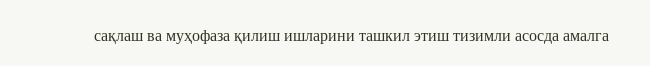сақлаш ва муҳофаза қилиш ишларини ташкил этиш тизимли асосда амалга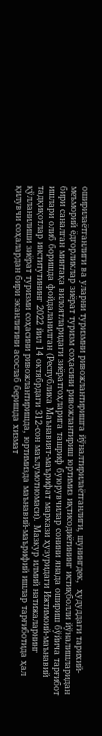оширилаётганлиги ва уларни туризмни ривожлантиришга йўналтирилаётганлиги, шунингдек,  ҳудуддаги тарихий-меъморий ёдгорликлар зиёрат туризм соҳасини ривожлантириш юртимиз иқтисодиётининг истиқболли йўналишларидан бири саналган минтақа вилоятларидаги зиёратгоҳларига ташриф буюрувчилар сонини янада ошириш бўйича тарғибот ишлари олиб боришда фойдаланилган (Республика Маънавият-маърифат маркази ҳузуридаги Ижтимоий-маънавий тадқиқотлар институтининг 2022 йил 14 октябрдаги 312-сон маълумотномаси). Мазкур илмий натижаларнинг қўлланилиши зиёрат туризми соҳасини ривожлантиришда, юртимизда маънавий-маърифий ишлар тарғиботида ҳал қилувчи соҳалардан бири эканлигини асослаб беришда хизмат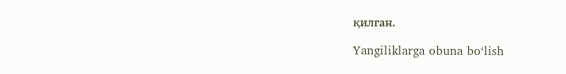қилган.

Yangiliklarga obuna bo‘lish